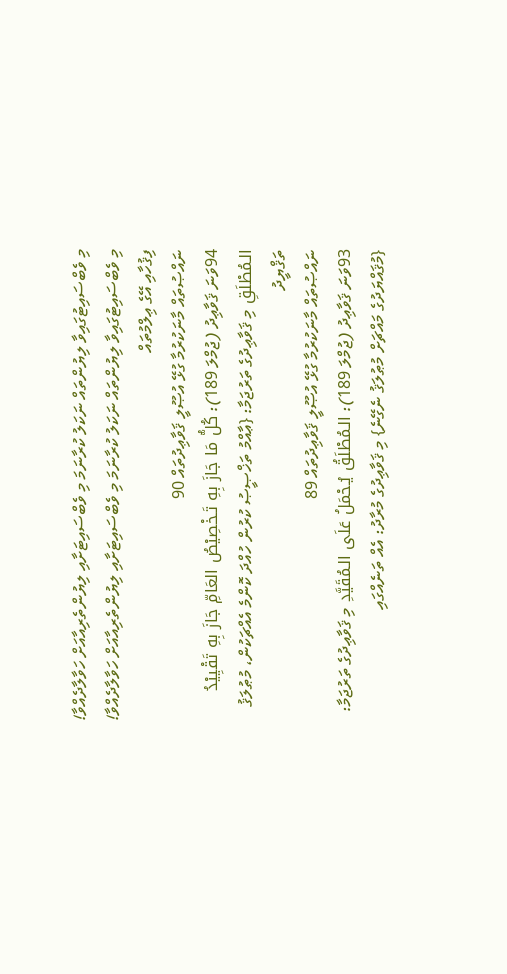މި ވެބްސައިޓުގައިވާ ލިޔުންތައް ނަކަލު ކުރާނަމަ މި ވެބްސައިޓަށާއި ލިޔުންތެރިއާއަށް ހަވާލާދެއްވާ!
މި ވެބްސައިޓުގައިވާ ލިޔުންތައް ނަކަލު ކުރާނަމަ މި ވެބްސައިޓަށާއި ލިޔުންތެރިއާއަށް ހަވާލާދެއްވާ!
ފިޤުހާއި އޭގެ ޢިލްމުތައް
ނައްޞުތައް މާނަކުރުމާ ގުޅޭ އުޞޫލީ ޤަވާޢިދުތައް 90
94ވަނަ ޤަވާޢިދު (ޖުމްލަ 189): كُلُّ مَا جَازَ بِهِ تَـخْصِيْصُ العَامِّ جَازَ بِهِ تَقْيِيْدُ الـمُطْلَقِ މި ޤަވާޢިދުގެ ތަރުޖަމާ: {ޢާއްމު ތަޚްޞީޞު ކުރުން ހުއްދަ ކޮންމެ އެއްޗަކުން، މުޠުލަޤު ތަޤްޔީދު
ނައްޞުތައް މާނަކުރުމާ ގުޅޭ އުޞޫލީ ޤަވާޢިދުތައް 89
93ވަނަ ޤަވާޢިދު (ޖުމްލަ 189): الـمُطْلَقُ يُـحْمَلُ عَلَى الـمُقَيَّدِ މި ޤަވާޢިދުގެ ތަރުޖަމާ: {މުޤައްޔަދުގެ މައްޗަށް މުޠުލަޤު ނެގޭނެ} މި ޤަވާޢިދުގެ މުރާދު: އެއް ތަނެއްގައި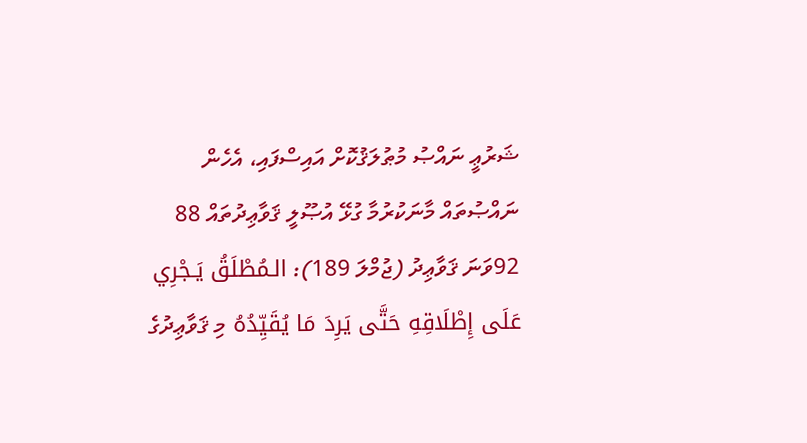ޝަރުޢީ ނައްޞު މުޠުލަޤުކޮށް އައިސްފައި، އެހެން
ނައްޞުތައް މާނަކުރުމާ ގުޅޭ އުޞޫލީ ޤަވާޢިދުތައް 88
92ވަނަ ޤަވާޢިދު (ޖުމްލަ 189): الـمُطْلَقُ يَـجْرِي عَلَى إِطْلَاقِهِ حَتَّى يَرِدَ مَا يُقَيِّدُهُ މި ޤަވާޢިދުގެ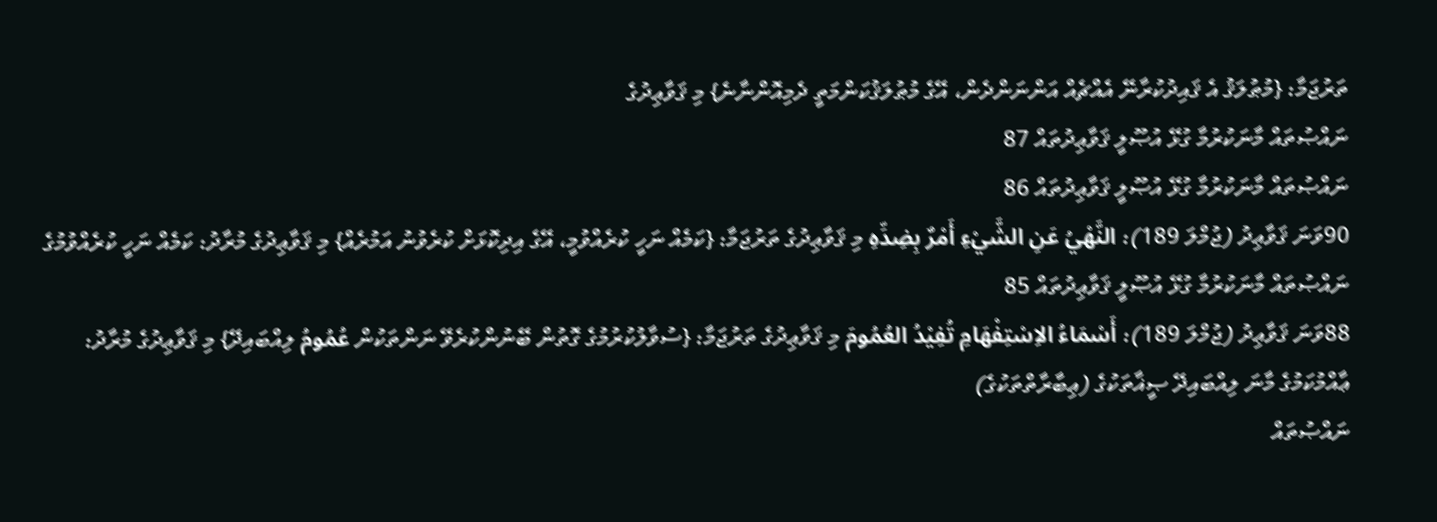ތަރުޖަމާ: {މުޠުލަޤު އެ ޤައިދުކުރާނޭ އެއްޗެއް އަންނަންދެން، އޭގެ މުޠުލަޤުކަންމަތީ ދެމިއޮންނާނެ} މި ޤަވާޢިދުގެ
ނައްޞުތައް މާނަކުރުމާ ގުޅޭ އުޞޫލީ ޤަވާޢިދުތައް 87
ނައްޞުތައް މާނަކުރުމާ ގުޅޭ އުޞޫލީ ޤަވާޢިދުތައް 86
90ވަނަ ޤަވާޢިދު (ޖުމްލަ 189): النَّهْيُ عَنِ الشَّيْءِ أَمْرٌ بِضِدِّهِ މި ޤަވާޢިދުގެ ތަރުޖަމާ: {ކަމެއް ނަހީ ކުރެއްވުމީ، އޭގެ އިދިކޮޅަށް ކުރެވުނު އަމުރެއް} މި ޤަވާޢިދުގެ މުރާދު: ކަމެއް ނަހީ ކުރެއްވުމުގެ
ނައްޞުތައް މާނަކުރުމާ ގުޅޭ އުޞޫލީ ޤަވާޢިދުތައް 85
88ވަނަ ޤަވާޢިދު (ޖުމްލަ 189): أَسْمَاءُ الاِسْتِفْهَامِ تُفِيْدُ العُمُومَ މި ޤަވާޢިދުގެ ތަރުޖަމާ: {ސުވާލުކުރުމުގެ ގޮތުން ބޭނުންކުރެވޭ ނަންތަކުން عُمُومُ ލިއްބައިދޭ} މި ޤަވާޢިދުގެ މުރާދު: ޢާއްމުކަމުގެ މާނަ ލިއްބައިދޭ ޞީޣާތަކުގެ (ޢިބާރާތްތަކުގެ)
ނައްޞުތައް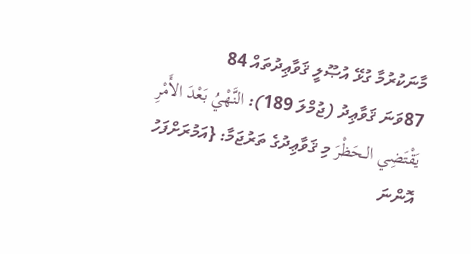މާނަކުރުމާ ގުޅޭ އުޞޫލީ ޤަވާޢިދުތައް 84
87ވަނަ ޤަވާޢިދު (ޖުމްލަ 189): النَّهْيُ بَعْدَ الأَمْرِ يَقْتَضِي الـحَظْرَ މި ޤަވާޢިދުގެ ތަރުޖަމާ: {އަމުރަށްފަހު އޮންނަ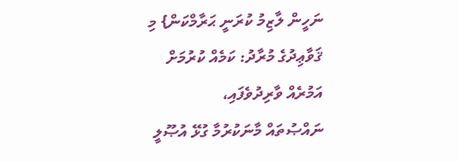ނަހީން ލާޒިމު ކުރަނީ ޙަރާމްކަން} މި ޤަވާޢިދުގެ މުރާދު: ކަމެއް ކުރުމަށް އަމުރެއް ވާރިދުވެފައި،
ނައްޞުތައް މާނަކުރުމާ ގުޅޭ އުޞޫލީ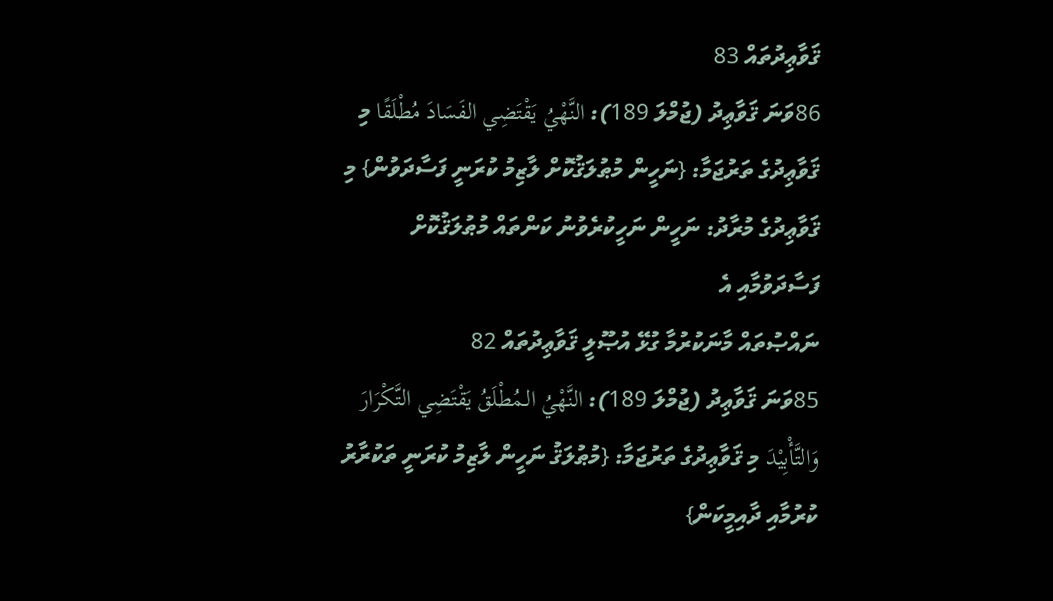ޤަވާޢިދުތައް 83
86ވަނަ ޤަވާޢިދު (ޖުމްލަ 189): النَّهْيُ يَقْتَضِي الفَسَادَ مُطْلَقًا މި ޤަވާޢިދުގެ ތަރުޖަމާ: {ނަހީން މުޠުލަޤުކޮށް ލާޒިމު ކުރަނީ ފަސާދަވުން} މި ޤަވާޢިދުގެ މުރާދު: ނަހީން ނަހީކުރެވުނު ކަންތައް މުޠުލަޤުކޮށް ފަސާދަވުމާއި އެ
ނައްޞުތައް މާނަކުރުމާ ގުޅޭ އުޞޫލީ ޤަވާޢިދުތައް 82
85ވަނަ ޤަވާޢިދު (ޖުމްލަ 189): النَّهْيُ الـمُطْلَقُ يَقْتَضِي التَّكْرَارَ وَالتَّأْبِيْدَ މި ޤަވާޢިދުގެ ތަރުޖަމާ: {މުޠުލަޤު ނަހީން ލާޒިމު ކުރަނީ ތަކުރާރު ކުރުމާއި ދާއިމީކަން}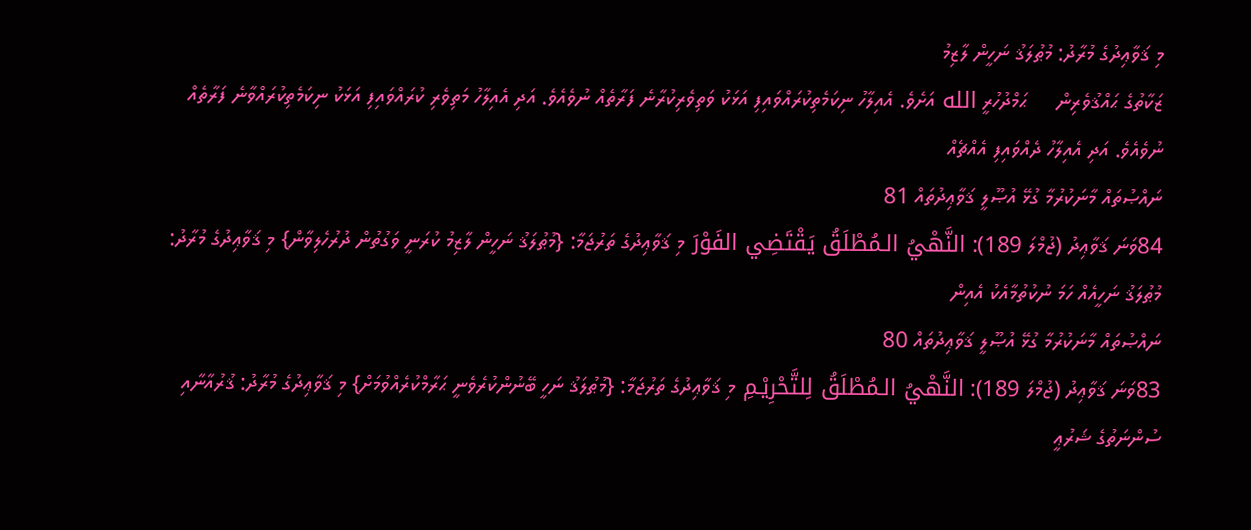މި ޤަވާޢިދުގެ މުރާދު: މުޠުލަޤު ނަހީން ލާޒިމު
ޒަކާތުގެ ޙައްޤުވެރިން     ޙަމްދުހުރީ الله އަށެވެ. އެއިލާހު ނިކަމެތިކުރައްވައިފި އަޅަކު ވަތިވެރިކުރާނެ ފަރާތެއް ނުވެއެވެ. އަދި އެއިލާހު މަތިވެރި ކުރައްވައިފި އަޅަކު ނިކަމެތިކުރައްވާނެ ފަރާތެއް ނުވެއެވެ. އަދި އެއިލާހު ދެއްވައިފި އެއްޗެއް
ނައްޞުތައް މާނަކުރުމާ ގުޅޭ އުޞޫލީ ޤަވާޢިދުތައް 81
84ވަނަ ޤަވާޢިދު (ޖުމްލަ 189): النَّهْيُ الـمُطْلَقُ يَقْتَضِي الفَوْرَ މި ޤަވާޢިދުގެ ތަރުޖަމާ: {މުޠުލަޤު ނަހީން ލާޒިމު ކުރަނީ ވަގުތުން ދުރުހެލިވާން} މި ޤަވާޢިދުގެ މުރާދު: މުޠުލަޤު ނަހީއެއް ހަމަ ނުކުތުމާއެކު އެއިން
ނައްޞުތައް މާނަކުރުމާ ގުޅޭ އުޞޫލީ ޤަވާޢިދުތައް 80
83ވަނަ ޤަވާޢިދު (ޖުމްލަ 189): النَّهْيُ الـمُطْلَقُ لِلتَّحْرِيْـمِ މި ޤަވާޢިދުގެ ތަރުޖަމާ: {މުޠުލަޤު ނަހީ ބޭނުންކުރެވެނީ ޙަރާމްކުރެއްވުމަށް} މި ޤަވާޢިދުގެ މުރާދު: ޤުރުއާނާއި ސުންނަތުގެ ޝަރުޢީ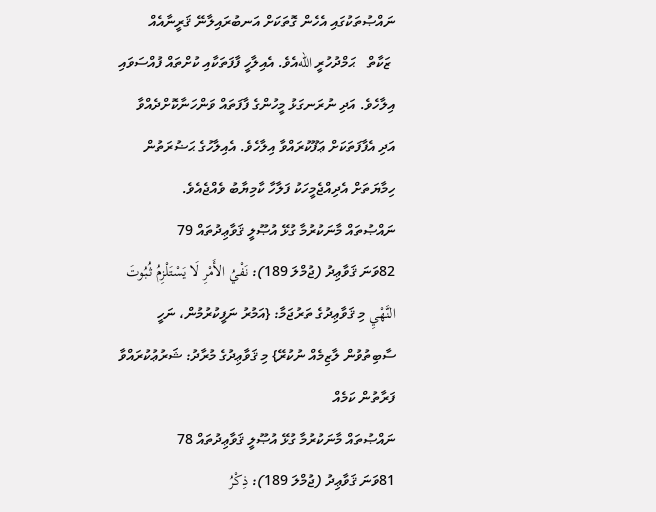ނައްޞުތަކުގައި އެހެން ގޮތަކަށް އަނބުރައިލާނޭ ޤަރީނާއެއް
 ޒަކާތް   ޙަމްދުހުރީ اللهއެވެ. އެއިލާހީ ފާފަތަކާއި ކުށްތައް ފުއްސަވައި އިލާހެވެ. އަދި ނުރަނގަޅު މީހުންގެ ފާފަތައް ވަންހަނާކޮށްދެއްވާ އަދި އެފާފަތަކަށް ޢަފޫކުރައްވާ އިލާހެވެ. އެއިލާހުގެ ޙަޟުރަތުން ހިމާޔަތަށް އެދިއްޖެމީހަކު ފަލާހާ ކާމިޔާބު ވެއްޖެއެވެ.
ނައްޞުތައް މާނަކުރުމާ ގުޅޭ އުޞޫލީ ޤަވާޢިދުތައް 79
82ވަނަ ޤަވާޢިދު (ޖުމްލަ 189): نَفْيُ الأَمْرِ لَا يَسْتَلْزِمُ ثُبُوتَ النَّهْيِ މި ޤަވާޢިދުގެ ތަރުޖަމާ: {އަމުރު ނަފީކުރުމުން، ނަހީ ސާބިތުވުން ލާޒިމެއް ނުކުރޭ} މި ޤަވާޢިދުގެ މުރާދު: ޝަރުޢުކުރައްވާ ފަރާތުން ކަމެއް
ނައްޞުތައް މާނަކުރުމާ ގުޅޭ އުޞޫލީ ޤަވާޢިދުތައް 78
81ވަނަ ޤަވާޢިދު (ޖުމްލަ 189): ذِكْرُ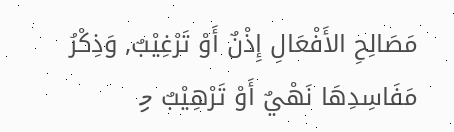مَصَالِحِ الأَفْعَالِ إِذْنٌ أَوْ تَرْغِيْبٌ, وَذِكْرُ مَفَاسِدِهَا نَهْيٌ أَوْ تَرْهِيْبٌ މި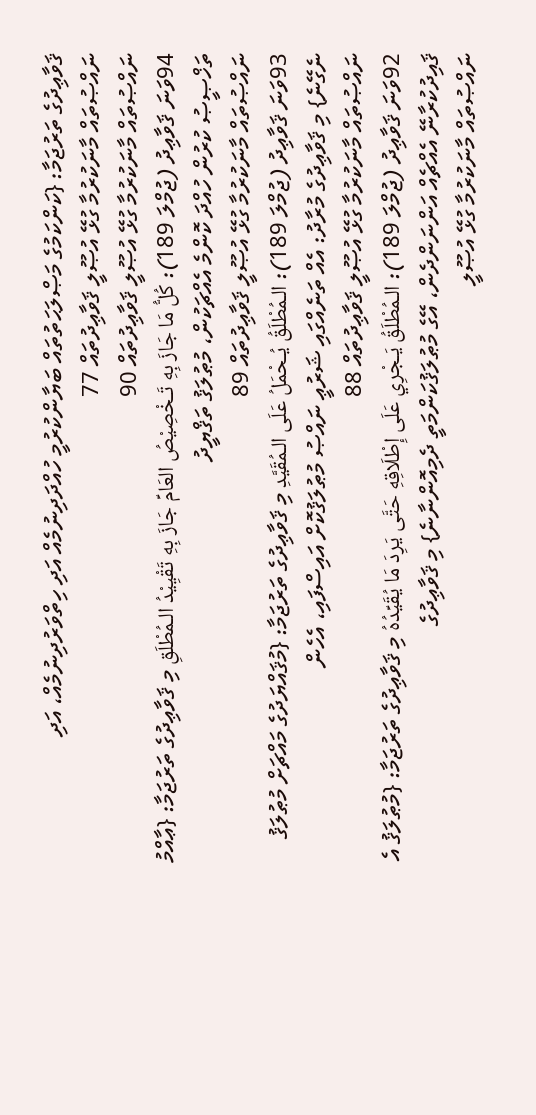ޤަވާޢިދުގެ ތަރުޖަމާ: {ކަންކަމުގެ މަޞްލަޙަތުތައް ބަޔާންކުރުމީ ހުއްދަދިނުމެއް އަދި ހިތްވަރުދިނުމެއް، އަދި
ނައްޞުތައް މާނަކުރުމާ ގުޅޭ އުޞޫލީ ޤަވާޢިދުތައް 77
ނައްޞުތައް މާނަކުރުމާ ގުޅޭ އުޞޫލީ ޤަވާޢިދުތައް 90
94ވަނަ ޤަވާޢިދު (ޖުމްލަ 189): كُلُّ مَا جَازَ بِهِ تَـخْصِيْصُ العَامِّ جَازَ بِهِ تَقْيِيْدُ الـمُطْلَقِ މި ޤަވާޢިދުގެ ތަރުޖަމާ: {ޢާއްމު ތަޚްޞީޞު ކުރުން ހުއްދަ ކޮންމެ އެއްޗަކުން، މުޠުލަޤު ތަޤްޔީދު
ނައްޞުތައް މާނަކުރުމާ ގުޅޭ އުޞޫލީ ޤަވާޢިދުތައް 89
93ވަނަ ޤަވާޢިދު (ޖުމްލަ 189): الـمُطْلَقُ يُـحْمَلُ عَلَى الـمُقَيَّدِ މި ޤަވާޢިދުގެ ތަރުޖަމާ: {މުޤައްޔަދުގެ މައްޗަށް މުޠުލަޤު ނެގޭނެ} މި ޤަވާޢިދުގެ މުރާދު: އެއް ތަނެއްގައި ޝަރުޢީ ނައްޞު މުޠުލަޤުކޮށް އައިސްފައި، އެހެން
ނައްޞުތައް މާނަކުރުމާ ގުޅޭ އުޞޫލީ ޤަވާޢިދުތައް 88
92ވަނަ ޤަވާޢިދު (ޖުމްލަ 189): الـمُطْلَقُ يَـجْرِي عَلَى إِطْلَاقِهِ حَتَّى يَرِدَ مَا يُقَيِّدُهُ މި ޤަވާޢިދުގެ ތަރުޖަމާ: {މުޠުލަޤު އެ ޤައިދުކުރާނޭ އެއްޗެއް އަންނަންދެން، އޭގެ މުޠުލަޤުކަންމަތީ ދެމިއޮންނާނެ} މި ޤަވާޢިދުގެ
ނައްޞުތައް މާނަކުރުމާ ގުޅޭ އުޞޫލީ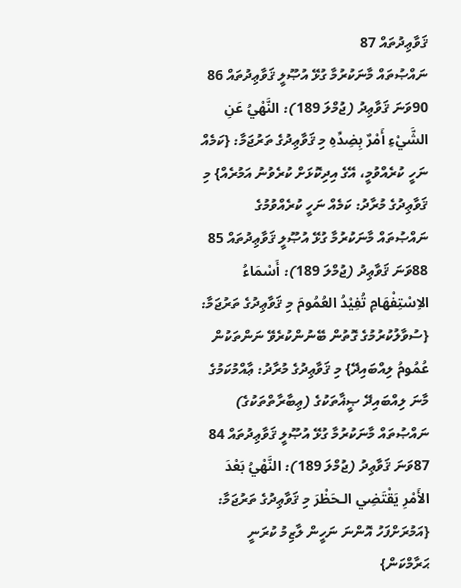ޤަވާޢިދުތައް 87
ނައްޞުތައް މާނަކުރުމާ ގުޅޭ އުޞޫލީ ޤަވާޢިދުތައް 86
90ވަނަ ޤަވާޢިދު (ޖުމްލަ 189): النَّهْيُ عَنِ الشَّيْءِ أَمْرٌ بِضِدِّهِ މި ޤަވާޢިދުގެ ތަރުޖަމާ: {ކަމެއް ނަހީ ކުރެއްވުމީ، އޭގެ އިދިކޮޅަށް ކުރެވުނު އަމުރެއް} މި ޤަވާޢިދުގެ މުރާދު: ކަމެއް ނަހީ ކުރެއްވުމުގެ
ނައްޞުތައް މާނަކުރުމާ ގުޅޭ އުޞޫލީ ޤަވާޢިދުތައް 85
88ވަނަ ޤަވާޢިދު (ޖުމްލަ 189): أَسْمَاءُ الاِسْتِفْهَامِ تُفِيْدُ العُمُومَ މި ޤަވާޢިދުގެ ތަރުޖަމާ: {ސުވާލުކުރުމުގެ ގޮތުން ބޭނުންކުރެވޭ ނަންތަކުން عُمُومُ ލިއްބައިދޭ} މި ޤަވާޢިދުގެ މުރާދު: ޢާއްމުކަމުގެ މާނަ ލިއްބައިދޭ ޞީޣާތަކުގެ (ޢިބާރާތްތަކުގެ)
ނައްޞުތައް މާނަކުރުމާ ގުޅޭ އުޞޫލީ ޤަވާޢިދުތައް 84
87ވަނަ ޤަވާޢިދު (ޖުމްލަ 189): النَّهْيُ بَعْدَ الأَمْرِ يَقْتَضِي الـحَظْرَ މި ޤަވާޢިދުގެ ތަރުޖަމާ: {އަމުރަށްފަހު އޮންނަ ނަހީން ލާޒިމު ކުރަނީ ޙަރާމްކަން}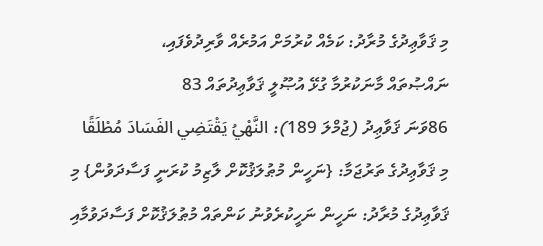މި ޤަވާޢިދުގެ މުރާދު: ކަމެއް ކުރުމަށް އަމުރެއް ވާރިދުވެފައި،
ނައްޞުތައް މާނަކުރުމާ ގުޅޭ އުޞޫލީ ޤަވާޢިދުތައް 83
86ވަނަ ޤަވާޢިދު (ޖުމްލަ 189): النَّهْيُ يَقْتَضِي الفَسَادَ مُطْلَقًا މި ޤަވާޢިދުގެ ތަރުޖަމާ: {ނަހީން މުޠުލަޤުކޮށް ލާޒިމު ކުރަނީ ފަސާދަވުން} މި ޤަވާޢިދުގެ މުރާދު: ނަހީން ނަހީކުރެވުނު ކަންތައް މުޠުލަޤުކޮށް ފަސާދަވުމާއި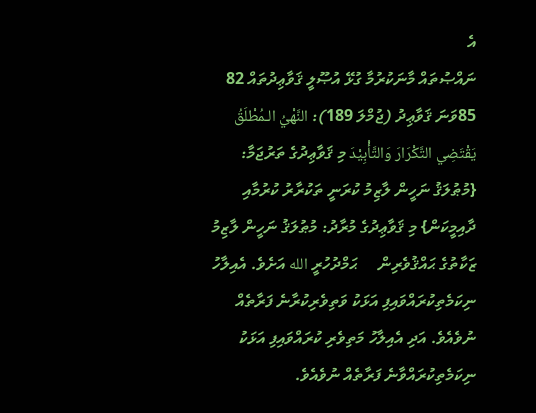އެ
ނައްޞުތައް މާނަކުރުމާ ގުޅޭ އުޞޫލީ ޤަވާޢިދުތައް 82
85ވަނަ ޤަވާޢިދު (ޖުމްލަ 189): النَّهْيُ الـمُطْلَقُ يَقْتَضِي التَّكْرَارَ وَالتَّأْبِيْدَ މި ޤަވާޢިދުގެ ތަރުޖަމާ: {މުޠުލަޤު ނަހީން ލާޒިމު ކުރަނީ ތަކުރާރު ކުރުމާއި ދާއިމީކަން} މި ޤަވާޢިދުގެ މުރާދު: މުޠުލަޤު ނަހީން ލާޒިމު
ޒަކާތުގެ ޙައްޤުވެރިން     ޙަމްދުހުރީ الله އަށެވެ. އެއިލާހު ނިކަމެތިކުރައްވައިފި އަޅަކު ވަތިވެރިކުރާނެ ފަރާތެއް ނުވެއެވެ. އަދި އެއިލާހު މަތިވެރި ކުރައްވައިފި އަޅަކު ނިކަމެތިކުރައްވާނެ ފަރާތެއް ނުވެއެވެ.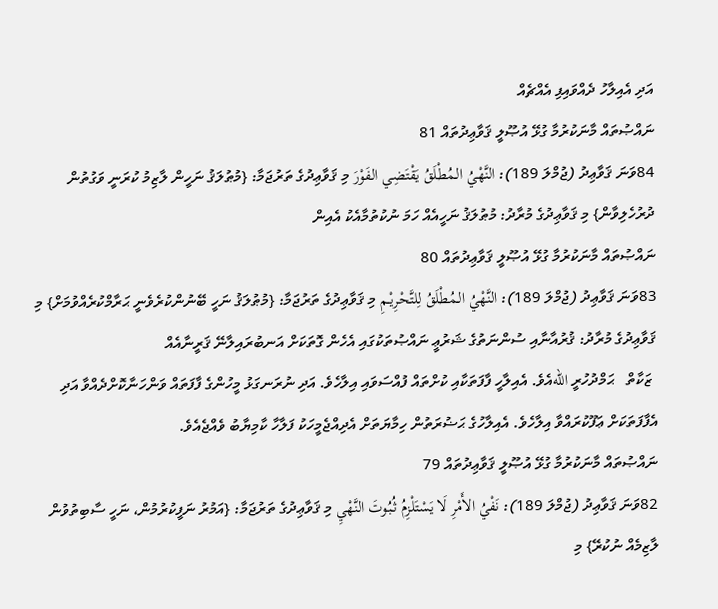އަދި އެއިލާހު ދެއްވައިފި އެއްޗެއް
ނައްޞުތައް މާނަކުރުމާ ގުޅޭ އުޞޫލީ ޤަވާޢިދުތައް 81
84ވަނަ ޤަވާޢިދު (ޖުމްލަ 189): النَّهْيُ الـمُطْلَقُ يَقْتَضِي الفَوْرَ މި ޤަވާޢިދުގެ ތަރުޖަމާ: {މުޠުލަޤު ނަހީން ލާޒިމު ކުރަނީ ވަގުތުން ދުރުހެލިވާން} މި ޤަވާޢިދުގެ މުރާދު: މުޠުލަޤު ނަހީއެއް ހަމަ ނުކުތުމާއެކު އެއިން
ނައްޞުތައް މާނަކުރުމާ ގުޅޭ އުޞޫލީ ޤަވާޢިދުތައް 80
83ވަނަ ޤަވާޢިދު (ޖުމްލަ 189): النَّهْيُ الـمُطْلَقُ لِلتَّحْرِيْـمِ މި ޤަވާޢިދުގެ ތަރުޖަމާ: {މުޠުލަޤު ނަހީ ބޭނުންކުރެވެނީ ޙަރާމްކުރެއްވުމަށް} މި ޤަވާޢިދުގެ މުރާދު: ޤުރުއާނާއި ސުންނަތުގެ ޝަރުޢީ ނައްޞުތަކުގައި އެހެން ގޮތަކަށް އަނބުރައިލާނޭ ޤަރީނާއެއް
 ޒަކާތް   ޙަމްދުހުރީ اللهއެވެ. އެއިލާހީ ފާފަތަކާއި ކުށްތައް ފުއްސަވައި އިލާހެވެ. އަދި ނުރަނގަޅު މީހުންގެ ފާފަތައް ވަންހަނާކޮށްދެއްވާ އަދި އެފާފަތަކަށް ޢަފޫކުރައްވާ އިލާހެވެ. އެއިލާހުގެ ޙަޟުރަތުން ހިމާޔަތަށް އެދިއްޖެމީހަކު ފަލާހާ ކާމިޔާބު ވެއްޖެއެވެ.
ނައްޞުތައް މާނަކުރުމާ ގުޅޭ އުޞޫލީ ޤަވާޢިދުތައް 79
82ވަނަ ޤަވާޢިދު (ޖުމްލަ 189): نَفْيُ الأَمْرِ لَا يَسْتَلْزِمُ ثُبُوتَ النَّهْيِ މި ޤަވާޢިދުގެ ތަރުޖަމާ: {އަމުރު ނަފީކުރުމުން، ނަހީ ސާބިތުވުން ލާޒިމެއް ނުކުރޭ} މި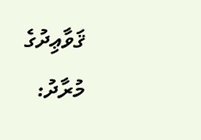ޤަވާޢިދުގެ މުރާދު: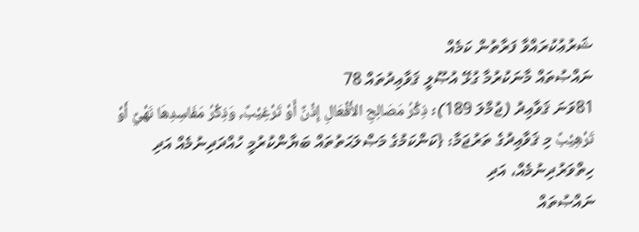ޝަރުޢުކުރައްވާ ފަރާތުން ކަމެއް
ނައްޞުތައް މާނަކުރުމާ ގުޅޭ އުޞޫލީ ޤަވާޢިދުތައް 78
81ވަނަ ޤަވާޢިދު (ޖުމްލަ 189): ذِكْرُ مَصَالِحِ الأَفْعَالِ إِذْنٌ أَوْ تَرْغِيْبٌ, وَذِكْرُ مَفَاسِدِهَا نَهْيٌ أَوْ تَرْهِيْبٌ މި ޤަވާޢިދުގެ ތަރުޖަމާ: {ކަންކަމުގެ މަޞްލަޙަތުތައް ބަޔާންކުރުމީ ހުއްދަދިނުމެއް އަދި ހިތްވަރުދިނުމެއް، އަދި
ނައްޞުތައް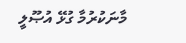މާނަކުރުމާ ގުޅޭ އުޞޫލީ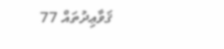ޤަވާޢިދުތައް 77